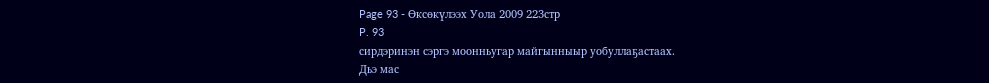Page 93 - Өксөкүлээх Уола 2009 223стр
P. 93
сирдэринэн сэргэ моонньугар майгынныыр уобуллаҕастаах.
Дьэ мас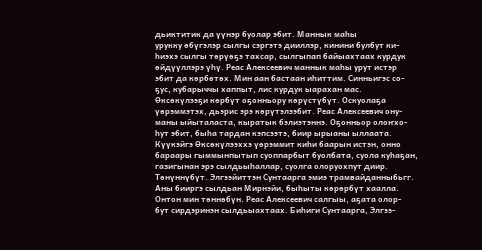дьиктитик да үүнэр буолар эбит. Маннык маһы
урукку өбүгэлэр сылгы сэргэтэ дииллэр, кинини булбут ки-
һиэхэ сылгы төрүөҕэ тахсар, сылгыпап байыахтаах курдук
өйдүүллэрэ үһү. Реас Алексеевич маннык маһы урут истэр
эбит да көрбөтөх. Мин аан бастаан иһиттим. Синньигэс со-
ҕус, кубарыччы хаппыт, лис курдук ыарахан мас.
Өксөкүлээҕи көрбүт оҕонньору көрүстүбүт. Оскуолаҕа
үөрэммэтэх, дьэрис эрэ көрүтэлээбит. Реас Алексеевич ону-
маны ыйыталаста, кыратык бэлиэтэннэ. Оҕонньор олоҥхо-
һут эбит, быһа тардан кэпсээтэ, биир ырыаны ыллаата.
Күүкэйгэ Өксөкүлээххэ үөрэммит киһи баарын истэн, онно
бараары гыммынпытып суоппарбыт буолбата, суола куһаҕан,
газигынан эрэ сылдьыһаллар, суолга олоруохпут диир.
Төнүннүбүт. Элгээйиттэн Сунтаарга эмиэ трамвайданныбьгг.
Аны бииргэ сылдьан Мирнэйи, быһыты көрөрбүт хаалла.
Онтон мин төннөбүн. Реас Алексеевич салгыы, аҕата олор-
бут сирдэринэн сылдьыахтаах. Биһиги Сунтаарга, Элгээ-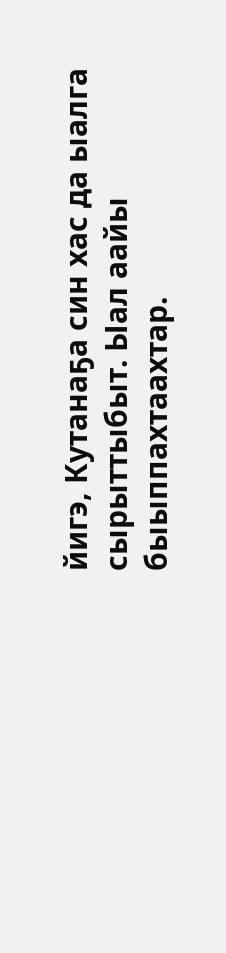йигэ, Кутанаҕа син хас да ыалга сырыттыбыт. Ыал аайы
быыппахтаахтар.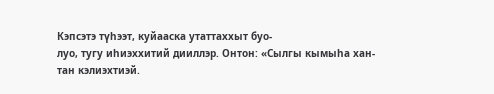Кэпсэтэ түһээт, куйааска утаттаххыт буо-
луо, тугу иһиэххитий дииллэр. Онтон: «Сылгы кымыһа хан-
тан кэлиэхтиэй.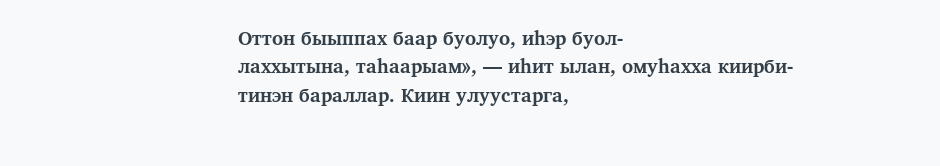Оттон быыппах баар буолуо, иһэр буол-
лаххытына, таһаарыам», — иһит ылан, омуһахха киирби-
тинэн бараллар. Киин улуустарга,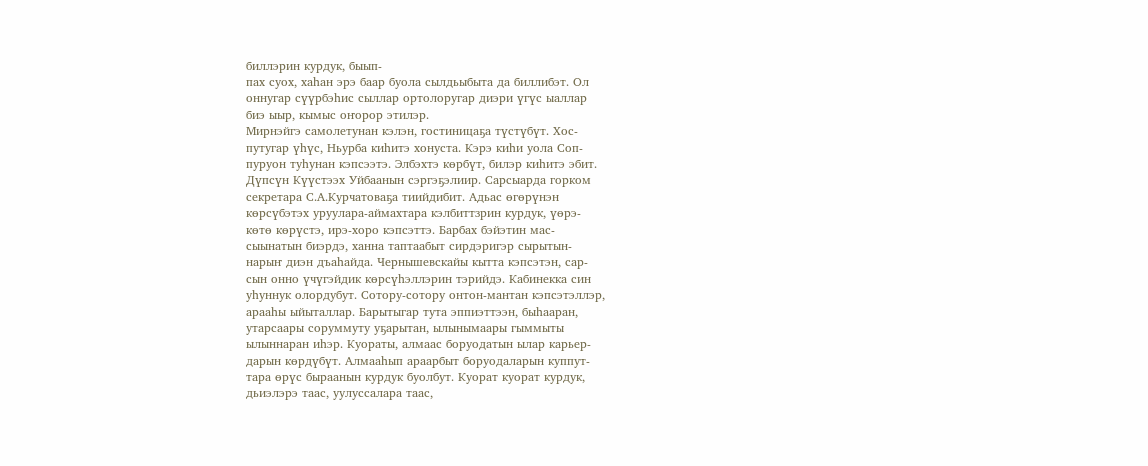биллэрин курдук, быып-
пах суох, хаһан эрэ баар буола сылдьыбыта да биллибэт. Ол
оннугар сүүрбэһис сыллар ортолоругар диэри үгүс ыаллар
биэ ыыр, кымыс оҥорор этилэр.
Мирнэйгэ самолетунан кэлэн, гостиницаҕа түстүбүт. Хос-
путугар үһүс, Ньурба киһитэ хонуста. Кэрэ киһи уола Соп-
пуруон туһунан кэпсээтэ. Элбэхтэ көрбүт, билэр киһитэ эбит.
Дүпсүн Күүстээх Уйбаанын сэргэҕэлиир. Сарсыарда горком
секретара С.А.Курчатоваҕа тиийдибит. Адьас өгөрүнэн
көрсүбэтэх уруулара-аймахтара кэлбиттзрин курдук, үөрэ-
көтө көрүстэ, ирэ-хоро кэпсэттэ. Барбах бэйэтин мас-
сыынатын биэрдэ, ханна таптаабыт сирдэригэр сырытын-
нарыҥ диэн дъаһайда. Чернышевскайы кытта кэпсэтэн, сар-
сын онно үчүгэйдик көрсүһэллэрин тэрийдэ. Кабинекка син
уһуннук олордубут. Сотору-сотору онтон-мантан кэпсэтэллэр,
арааһы ыйыталлар. Барытыгар тута эппиэттээн, быһааран,
утарсаары соруммуту уҕарытан, ылынымаары гыммыты
ылыннаран иһэр. Куораты, алмаас боруодатын ылар карьер-
дарын көрдүбүт. Алмааһып араарбыт боруодаларын куппут-
тара өрүс быраанын курдук буолбут. Куорат куорат курдук,
дьиэлэрэ таас, уулуссалара таас,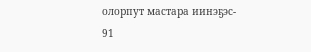олорпут мастара иинэҕэс-
91